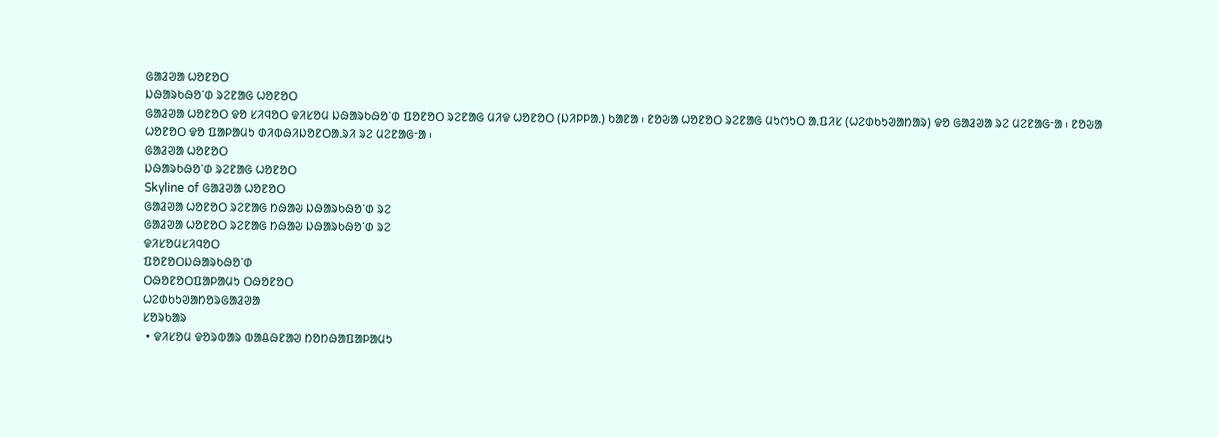ᱜᱟᱲᱣᱟ ᱦᱚᱱᱚᱛ
ᱡᱷᱟᱨᱠᱷᱚᱸᱰ ᱨᱮᱱᱟᱜ ᱦᱚᱱᱚᱛ
ᱜᱟᱲᱣᱟ ᱦᱚᱱᱚᱛ ᱫᱚ ᱥᱤᱧᱚᱛ ᱫᱤᱥᱚᱢ ᱡᱷᱟᱨᱠᱷᱚᱸᱰ ᱯᱚᱱᱚᱛ ᱨᱮᱱᱟᱜ ᱢᱤᱫ ᱦᱚᱱᱚᱛ (ᱡᱤᱞᱞᱟᱹ) ᱠᱟᱱᱟ ᱾ ᱱᱚᱶᱟ ᱦᱚᱱᱚᱛ ᱨᱮᱱᱟᱜ ᱢᱩᱬᱩᱛ ᱟᱹᱯᱤᱥ (ᱦᱮᱰᱠᱩᱣᱟᱴᱟᱨ) ᱫᱚ ᱜᱟᱲᱣᱟ ᱨᱮ ᱢᱮᱱᱟᱜᱼᱟ ᱾ ᱱᱚᱶᱟ ᱦᱚᱱᱚᱛ ᱫᱚ ᱯᱟᱞᱟᱢᱩ ᱰᱤᱵᱷᱤᱡᱚᱱᱛᱟᱹᱨᱤ ᱨᱮ ᱢᱮᱱᱟᱜᱼᱟ ᱾
ᱜᱟᱲᱣᱟ ᱦᱚᱱᱚᱛ
ᱡᱷᱟᱨᱠᱷᱚᱸᱰ ᱨᱮᱱᱟᱜ ᱦᱚᱱᱚᱛ
Skyline of ᱜᱟᱲᱣᱟ ᱦᱚᱱᱚᱛ
ᱜᱟᱲᱣᱟ ᱦᱚᱱᱚᱛ ᱨᱮᱱᱟᱜ ᱴᱷᱟᱶ ᱡᱷᱟᱨᱠᱷᱚᱸᱰ ᱨᱮ
ᱜᱟᱲᱣᱟ ᱦᱚᱱᱚᱛ ᱨᱮᱱᱟᱜ ᱴᱷᱟᱶ ᱡᱷᱟᱨᱠᱷᱚᱸᱰ ᱨᱮ
ᱫᱤᱥᱚᱢᱥᱤᱧᱚᱛ
ᱯᱚᱱᱚᱛᱡᱷᱟᱨᱠᱷᱚᱸᱰ
ᱛᱷᱚᱱᱚᱛᱯᱟᱞᱟᱢᱩ ᱛᱷᱚᱱᱚᱛ
ᱦᱮᱰᱠᱩᱣᱟᱴᱚᱨᱜᱟᱲᱣᱟ
ᱥᱚᱨᱠᱟᱨ
 • ᱫᱤᱥᱚᱢ ᱫᱚᱨᱵᱟᱨ ᱵᱟᱪᱷᱱᱟᱣ ᱴᱚᱴᱷᱟᱯᱟᱞᱟᱢᱩ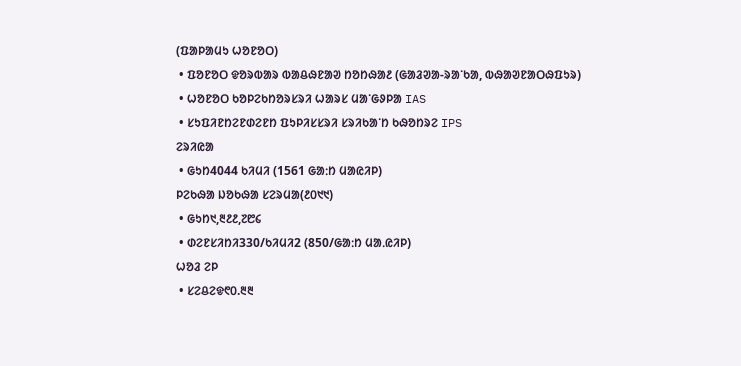(ᱯᱟᱞᱟᱢᱩ ᱦᱚᱱᱚᱛ)
 • ᱯᱚᱱᱚᱛ ᱫᱚᱨᱵᱟᱨ ᱵᱟᱪᱷᱱᱟᱣ ᱴᱚᱴᱷᱟ᱒ (ᱜᱟᱲᱣᱟ-ᱨᱟᱸᱠᱟ, ᱵᱷᱟᱣᱱᱟᱛᱷᱯᱩᱨ)
 • ᱦᱚᱱᱚᱛ ᱠᱚᱞᱮᱠᱴᱚᱨᱥᱨᱤ ᱦᱟᱨᱥ ᱢᱟᱸᱜᱽᱞᱟ IAS
 • ᱥᱩᱯᱤᱱᱴᱮᱱᱰᱮᱱᱴ ᱯᱩᱞᱤᱥᱥᱨᱤ ᱥᱨᱤᱠᱟᱸᱴ ᱠᱷᱚᱴᱨᱮ IPS
ᱮᱨᱤᱭᱟ
 • ᱜᱩᱴ4044 ᱠᱤᱢᱤ (1561 ᱜᱟᱺᱴ ᱢᱟᱭᱤᱞ)
ᱞᱮᱠᱷᱟ ᱡᱚᱠᱷᱟ ᱥᱮᱨᱢᱟ(᱒᱐᱑᱑)
 • ᱜᱩᱴ᱑,᱓᱒᱒,᱗᱘᱔
 • ᱰᱮᱱᱥᱤᱴᱤ330/ᱠᱤᱢᱤ2 (850/ᱜᱟᱺᱴ ᱢᱟᱹᱭᱤᱞ)
ᱦᱚᱲ ᱮᱞ
 • ᱥᱮᱪᱮᱫ᱖᱐.᱓᱓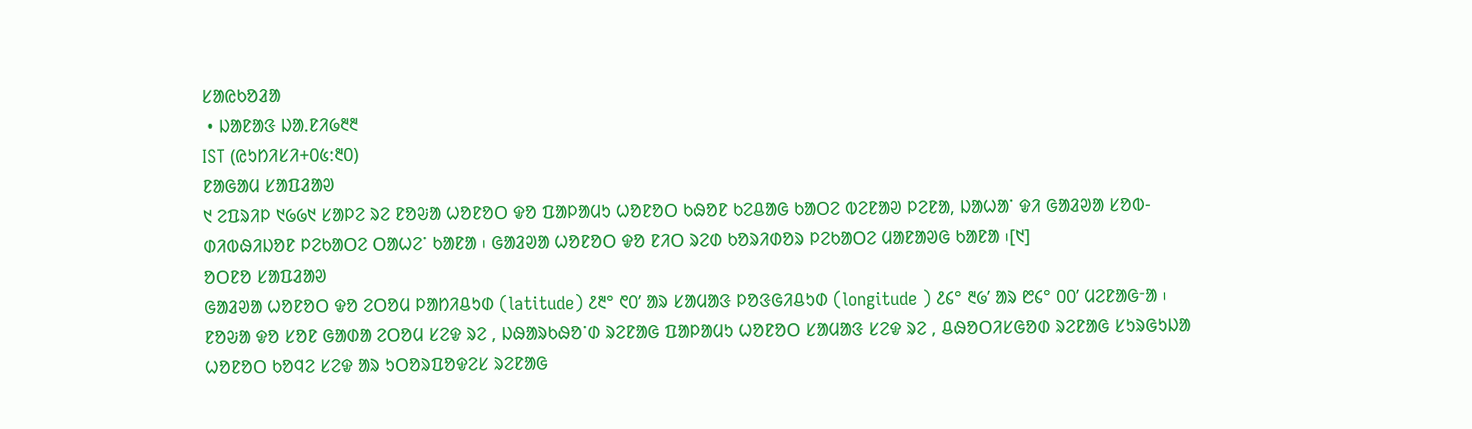ᱥᱟᱭᱠᱚᱲᱟ
 • ᱡᱟᱱᱟᱝ ᱡᱟᱹᱱᱤ᱙᱓᱓
IST (ᱭᱩᱴᱤᱥᱤ+᱐᱕:᱓᱐)
ᱱᱟᱜᱟᱢ ᱥᱟᱯᱲᱟᱣ
᱑ ᱮᱯᱨᱤᱞ ᱑᱙᱙᱑ ᱥᱟᱞᱮ ᱨᱮ ᱱᱚᱶᱟ ᱦᱚᱱᱚᱛ ᱫᱚ ᱯᱟᱞᱟᱢᱩ ᱦᱚᱱᱚᱛ ᱠᱷᱚᱱ ᱠᱮᱪᱟᱜ ᱠᱟᱛᱮ ᱵᱮᱱᱟᱣ ᱞᱮᱱᱟ, ᱡᱟᱦᱟᱸ ᱫᱤ ᱜᱟᱲᱣᱟ ᱥᱚᱵ-ᱰᱤᱵᱷᱤᱡᱚᱱ ᱞᱮᱠᱟᱛᱮ ᱛᱟᱦᱮᱸ ᱠᱟᱱᱟ ᱾ ᱜᱟᱲᱣᱟ ᱦᱚᱱᱚᱛ ᱫᱚ ᱱᱤᱛ ᱨᱮᱰ ᱠᱚᱨᱤᱰᱚᱨ ᱞᱮᱠᱟᱛᱮ ᱢᱟᱱᱟᱣᱜ ᱠᱟᱱᱟ ᱾[᱑]
ᱚᱛᱱᱚ ᱥᱟᱯᱲᱟᱣ
ᱜᱟᱲᱣᱟ ᱦᱚᱱᱚᱛ ᱫᱚ ᱮᱛᱚᱢ ᱞᱟᱴᱤᱪᱩᱰ (latitude) ᱒᱓° ᱖᱐’ ᱟᱨ ᱥᱟᱢᱟᱝ ᱞᱚᱝᱜᱤᱪᱩᱰ (longitude ) ᱒᱔° ᱓᱙’ ᱟᱨ ᱘᱔° ᱐᱐’ ᱢᱮᱱᱟᱜᱼᱟ ᱾ ᱱᱚᱶᱟ ᱫᱚ ᱥᱚᱱ ᱜᱟᱰᱟ ᱮᱛᱚᱢ ᱥᱮᱫ ᱨᱮ , ᱡᱷᱟᱨᱠᱷᱚᱸᱰ ᱨᱮᱱᱟᱜ ᱯᱟᱞᱟᱢᱩ ᱦᱚᱱᱚᱛ ᱥᱟᱢᱟᱝ ᱥᱮᱫ ᱨᱮ , ᱪᱷᱚᱛᱤᱥᱜᱚᱰ ᱨᱮᱱᱟᱜ ᱥᱩᱨᱜᱩᱡᱟ ᱦᱚᱱᱚᱛ ᱠᱚᱧᱮ ᱥᱮᱫ ᱟᱨ ᱩᱛᱚᱨᱯᱚᱫᱮᱥ ᱨᱮᱱᱟᱜ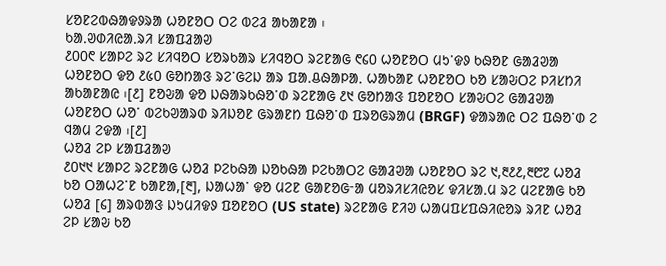ᱥᱚᱱᱮᱵᱷᱟᱫᱽᱨᱟ ᱦᱚᱱᱚᱛ ᱛᱮ ᱵᱮᱲ ᱟᱠᱟᱱᱟ ᱾
ᱠᱟᱹᱣᱰᱤᱭᱟᱹᱨᱤ ᱥᱟᱯᱲᱟᱣ
᱒᱐᱐᱖ ᱥᱟᱞᱮ ᱨᱮ ᱥᱤᱧᱚᱛ ᱥᱚᱨᱠᱟᱨ ᱥᱤᱧᱚᱛ ᱨᱮᱱᱟᱜ ᱖᱔᱐ ᱦᱚᱱᱚᱛ ᱢᱩᱸᱫᱽ ᱠᱷᱚᱱ ᱜᱟᱲᱣᱟ ᱦᱚᱱᱚᱛ ᱫᱚ ᱒᱕᱐ ᱜᱚᱴᱟᱝ ᱨᱮᱸᱜᱮᱡ ᱟᱨ ᱯᱟᱹᱪᱷᱟᱞᱟᱹ ᱦᱟᱠᱟᱱ ᱦᱚᱱᱚᱛ ᱠᱚ ᱥᱟᱶᱛᱮ ᱞᱤᱥᱴᱤ ᱟᱠᱟᱱᱟᱭ ᱾[᱒] ᱱᱚᱶᱟ ᱫᱚ ᱡᱷᱟᱨᱠᱷᱚᱸᱰ ᱨᱮᱱᱟᱜ ᱒᱑ ᱜᱚᱴᱟᱝ ᱯᱚᱱᱚᱛ ᱥᱟᱶᱛᱮ ᱜᱟᱲᱣᱟ ᱦᱚᱱᱚᱛ ᱦᱚᱸ ᱵᱮᱠᱣᱟᱨᱰ ᱨᱤᱡᱚᱱ ᱜᱨᱟᱱᱴ ᱯᱷᱚᱸᱰ ᱯᱨᱚᱜᱨᱟᱢ (BRGF) ᱫᱟᱨᱟᱭ ᱛᱮ ᱯᱷᱚᱸᱰ ᱮ ᱧᱟᱢ ᱮᱫᱟ ᱾[᱒]
ᱦᱚᱲ ᱮᱞ ᱥᱟᱯᱲᱟᱣ
᱒᱐᱑᱑ ᱥᱟᱞᱮ ᱨᱮᱱᱟᱜ ᱦᱚᱲ ᱞᱮᱠᱷᱟ ᱡᱚᱠᱷᱟ ᱞᱮᱠᱟᱛᱮ ᱜᱟᱲᱣᱟ ᱦᱚᱱᱚᱛ ᱨᱮ ᱑,᱓᱒᱒,᱓᱘᱗ ᱦᱚᱲ ᱠᱚ ᱛᱟᱦᱮᱸᱱ ᱠᱟᱱᱟ,[᱓], ᱡᱟᱦᱟᱸ ᱫᱚ ᱢᱮᱱ ᱜᱟᱱᱚᱜᱼᱟ ᱢᱚᱨᱤᱥᱤᱭᱚᱥ ᱫᱤᱥᱟᱹᱢ ᱨᱮ ᱢᱮᱱᱟᱜ ᱠᱚ ᱦᱚᱲ [᱔] ᱟᱨᱵᱟᱝ ᱡᱩᱢᱤᱫᱽ ᱯᱚᱱᱚᱛ (US state) ᱨᱮᱱᱟᱜ ᱱᱤᱣ ᱦᱟᱢᱯᱥᱯᱷᱤᱭᱚᱨ ᱨᱤᱱ ᱦᱚᱲ ᱮᱞ ᱥᱟᱶ ᱠᱚ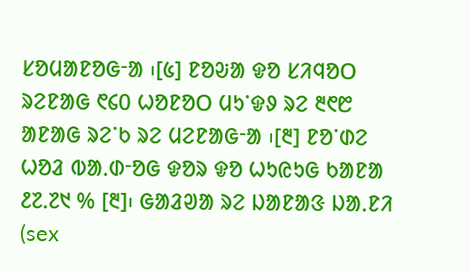ᱥᱚᱢᱟᱱᱚᱜᱼᱟ ᱾[᱕] ᱱᱚᱶᱟ ᱫᱚ ᱥᱤᱧᱚᱛ ᱨᱮᱱᱟᱜ ᱖᱔᱐ ᱦᱚᱱᱚᱛ ᱢᱩᱸᱫᱽ ᱨᱮ ᱓᱖᱘ ᱟᱱᱟᱜ ᱨᱮᱸᱠ ᱨᱮ ᱢᱮᱱᱟᱜᱼᱟ ᱾[᱓] ᱱᱚᱸᱰᱮ ᱦᱚᱲ ᱵᱟᱹᱰᱼᱚᱜ ᱫᱚᱨ ᱫᱚ ᱦᱩᱭᱩᱜ ᱠᱟᱱᱟ ᱒᱗ᱹ᱗᱑ % [᱓]᱾ ᱜᱟᱲᱣᱟ ᱨᱮ ᱡᱟᱱᱟᱝ ᱡᱟᱹᱱᱤ (sex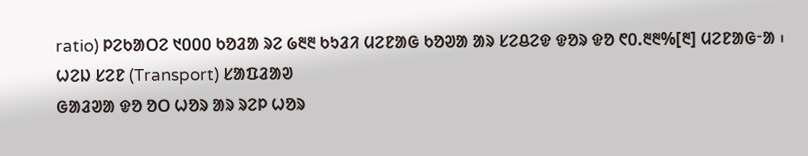ratio) ᱞᱮᱠᱟᱛᱮ ᱑᱐᱐᱐ ᱠᱚᱲᱟ ᱨᱮ ᱙᱓᱓ ᱠᱩᱲᱤ ᱢᱮᱱᱟᱜ ᱠᱚᱣᱟ ᱟᱨ ᱥᱮᱪᱮᱫ ᱫᱚᱨ ᱫᱚ ᱖᱐.᱓᱓%[᱓] ᱢᱮᱱᱟᱜᱼᱟ ᱾
ᱦᱮᱡ ᱥᱮᱱ (Transport) ᱥᱟᱯᱲᱟᱣ
ᱜᱟᱲᱣᱟ ᱫᱚ ᱚᱛ ᱦᱚᱨ ᱟᱨ ᱨᱮᱞ ᱦᱚᱨ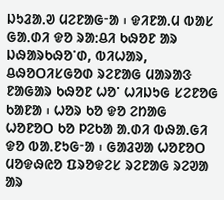ᱡᱩᱲᱟᱹᱣ ᱢᱮᱱᱟᱜᱼᱟ ᱾ ᱫᱤᱱᱟᱹᱢ ᱵᱟᱥ ᱜᱟᱹᱰᱤ ᱫᱚ ᱨᱟᱺᱪᱤ ᱠᱷᱚᱱ ᱟᱨ ᱡᱷᱟᱨᱠᱷᱚᱸᱰ, ᱵᱤᱦᱟᱨ, ᱪᱷᱚᱛᱤᱥᱜᱚᱰ ᱨᱮᱱᱟᱜ ᱢᱟᱨᱟᱝ ᱱᱟᱜᱟᱨ ᱠᱷᱚᱱ ᱦᱚᱸ ᱦᱤᱡᱩᱜ ᱥᱮᱱᱚᱜ ᱠᱟᱱᱟ ᱾ ᱦᱚᱨ ᱠᱚ ᱫᱚ ᱮᱴᱟᱜ ᱦᱚᱱᱚᱛ ᱠᱚ ᱞᱮᱠᱟ ᱟᱹᱰᱤ ᱵᱷᱟᱹᱜᱤ ᱫᱚ ᱵᱟᱹᱱᱩᱜᱼᱟ ᱾ ᱜᱟᱲᱣᱟ ᱦᱚᱱᱚᱛ ᱢᱚᱫᱷᱭᱚ ᱯᱨᱚᱫᱮᱥ ᱨᱮᱱᱟᱜ ᱨᱮᱣᱟ ᱟᱨ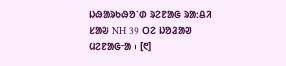ᱡᱷᱟᱨᱠᱷᱚᱸᱰ ᱨᱮᱱᱟᱜ ᱨᱟᱺᱪᱤ ᱥᱟᱶ NH 39 ᱛᱮ ᱡᱚᱲᱟᱣ ᱢᱮᱱᱟᱜᱼᱟ ᱾ [᱖]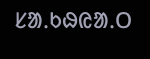ᱥᱟᱹᱠᱷᱭᱟᱹᱛ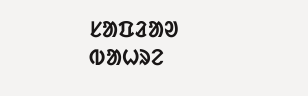ᱥᱟᱯᱲᱟᱣ
ᱵᱟᱦᱨᱮ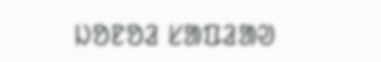ᱡᱚᱱᱚᱲ ᱥᱟᱯᱲᱟᱣ